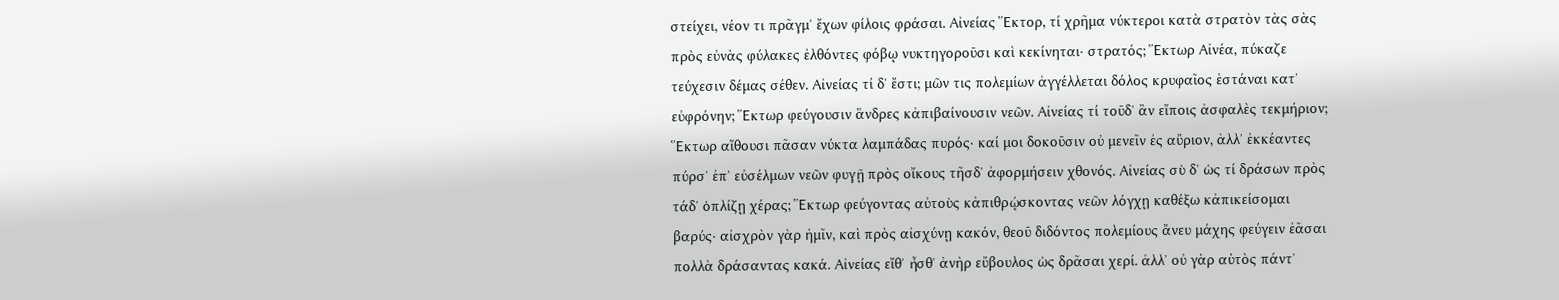στείχει, νέον τι πρᾶγμʼ ἔχων φίλοις φράσαι. Αἰνείας Ἕκτορ, τί χρῆμα νύκτεροι κατὰ στρατὸν τὰς σὰς πρὸς εὐνὰς φύλακες ἐλθόντες φόβῳ νυκτηγοροῦσι καὶ κεκίνηται· στρατός; Ἕκτωρ Αἰνέα, πύκαζε τεύχεσιν δέμας σέθεν. Αἰνείας τί δʼ ἔστι; μῶν τις πολεμίων ἀγγέλλεται δόλος κρυφαῖος ἑστάναι κατʼ εὐφρόνην; Ἕκτωρ φεύγουσιν ἅνδρες κἀπιβαίνουσιν νεῶν. Αἰνείας τί τοῦδʼ ἂν εἴποις ἀσφαλὲς τεκμήριον; Ἕκτωρ αἴθουσι πᾶσαν νύκτα λαμπάδας πυρός· καί μοι δοκοῦσιν οὐ μενεῖν ἐς αὔριον, ἀλλʼ ἐκκέαντες πύρσʼ ἐπʼ εὐσέλμων νεῶν φυγῇ πρὸς οἴκους τῆσδʼ ἀφορμήσειν χθονός. Αἰνείας σὺ δʼ ὡς τί δράσων πρὸς τάδʼ ὁπλίζῃ χέρας; Ἕκτωρ φεύγοντας αὐτοὺς κἀπιθρῴσκοντας νεῶν λόγχῃ καθέξω κἀπικείσομαι βαρύς· αἰσχρὸν γὰρ ἡμῖν, καὶ πρὸς αἰσχύνῃ κακόν, θεοῦ διδόντος πολεμίους ἄνευ μάχης φεύγειν ἐᾶσαι πολλὰ δράσαντας κακά. Αἰνείας εἴθʼ ἦσθʼ ἀνὴρ εὔβουλος ὡς δρᾶσαι χερί. ἀλλʼ οὐ γὰρ αὑτὸς πάντʼ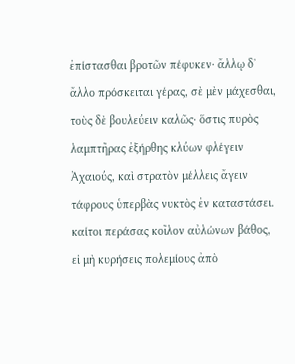ἐπίστασθαι βροτῶν πέφυκεν· ἄλλῳ δʼ ἄλλο πρόσκειται γέρας, σὲ μὲν μάχεσθαι, τοὺς δὲ βουλεύειν καλῶς· ὅστις πυρὸς λαμπτῆρας ἐξήρθης κλύων φλέγειν Ἀχαιούς, καὶ στρατὸν μέλλεις ἄγειν τάφρους ὑπερβὰς νυκτὸς ἐν καταστάσει. καίτοι περάσας κοῖλον αὐλώνων βάθος, εἰ μὴ κυρήσεις πολεμίους ἀπὸ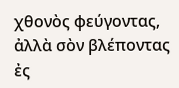χθονὸς φεύγοντας, ἀλλὰ σὸν βλέποντας ἐς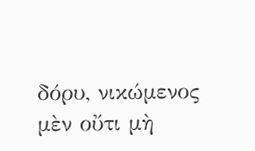δόρυ, νικώμενος μὲν οὔτι μὴ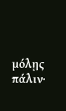μόλῃς πάλιν·